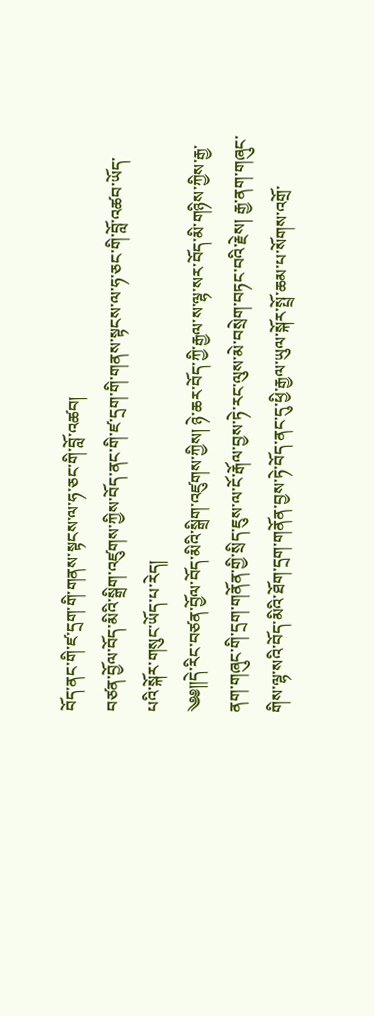བོད་ནང་གི་ཛ་དྲག་གི་གནས་སྟངས་ལ་ཧ་ཅང་གི་བློ་འཚབ།
བཙན་བྱོལ་བོད་མིའི་སྒྲིག་འཛུགས་ཀྱིས་བོད་ནང་གི་ཛ་དྲག་གི་གནས་སྟངས་ལ་ཧ་ཅང་གི་བློ་འཚབ་ཡོད་པའི་སྐོར་གསུང་ཡོད་པ་རེད།
༄༅༎དེ་རིང་བཙན་བྱོལ་བོད་མིའི་སྒྲིག་འཛུགས་ཀྱིས། ཉེ་ཆར་བོད་ཀྱི་རྒྱལ་ས་ལྷ་སར་བོད་མི་གཉིས་ཀྱིས་རྒྱ་ནག་གཞུང་གི་དྲག་གནོན་གྱི་སྲིད་ཇུས་ལ་ངོ་རྒོལ་བྱས་ཏེ་རང་ལུས་མེ་བསྲེག་བཏང་བའི་རྗེས། རྒྱ་ནག་གཞུང་གིས་ལྷ་སའི་བོད་མིའི་ཐོག་དྲག་གནོན་བྱས་ཏེ་བོད་ནང་དུ་ཕྱི་རྒྱལ་ཡུལ་སྐོར་སྤྲོ་ཆམ་པ་སོགས་འགྲོ་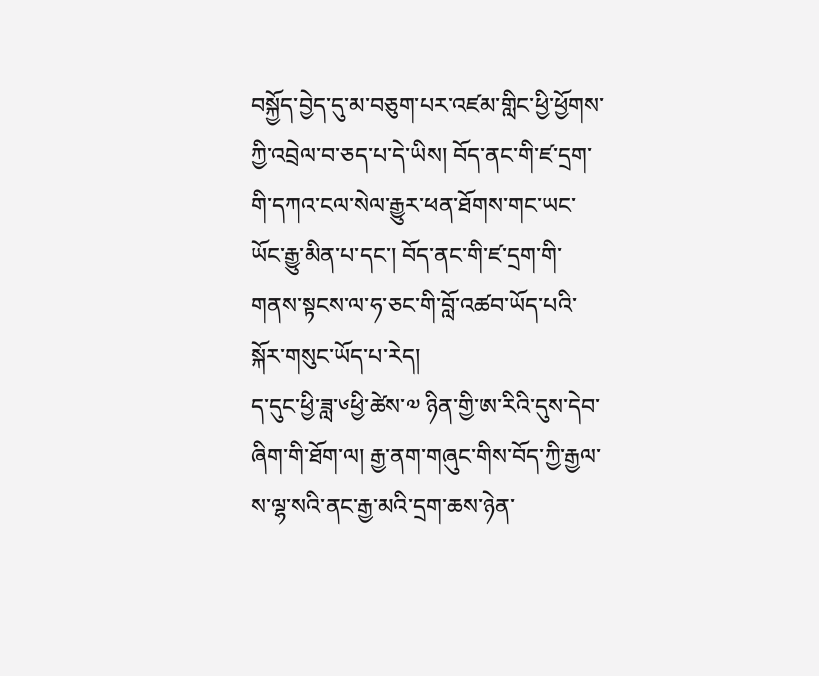བསྐྱོད་བྱེད་དུ་མ་བཅུག་པར་འཛམ་གླིང་ཕྱི་ཕྱོགས་ཀྱི་འབྲེལ་བ་ཅད་པ་དེ་ཡིས། བོད་ནང་གི་ཛ་དྲག་གི་དཀའ་ངལ་སེལ་རྒྱུར་ཕན་ཐོགས་གང་ཡང་ཡོང་རྒྱུ་མིན་པ་དང་། བོད་ནང་གི་ཛ་དྲག་གི་གནས་སྟངས་ལ་ཧ་ཅང་གི་བློ་འཚབ་ཡོད་པའི་སྐོར་གསུང་ཡོད་པ་རེད།
ད་དུང་ཕྱི་ཟླ་༦ཕྱི་ཚེས་༧ ཉིན་གྱི་ཨ་རིའི་དུས་དེབ་ཞིག་གི་ཐོག་ལ། རྒྱ་ནག་གཞུང་གིས་བོད་ཀྱི་རྒྱལ་ས་ལྷ་སའི་ནང་རྒྱ་མའི་དྲག་ཆས་ཉེན་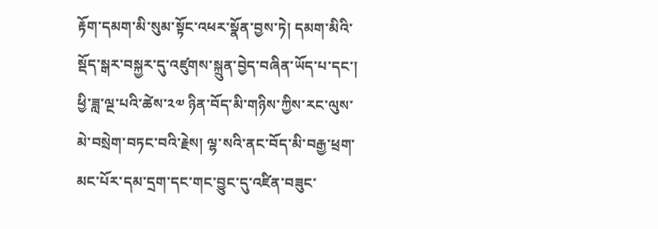རྟོག་དམག་མི་སུམ་སྟོང་འཕར་སྣོན་བྱས་ཏེ། དམག་མིའི་སྡོད་སྒར་བསྐྱར་དུ་འཛུགས་སྐྲུན་བྱེད་བཞིན་ཡོད་པ་དང་། ཕྱི་ཟླ་ལྔ་པའི་ཚེས་༢༧ ཉིན་བོད་མི་གཉིས་ཀྱིས་རང་ལུས་མེ་བསྲེག་བཏང་བའི་རྗེས། ལྷ་སའི་ནང་བོད་མི་བརྒྱ་ཕྲག་མང་པོར་དམ་དྲག་དང་གང་བྱུང་དུ་འཛིན་བཟུང་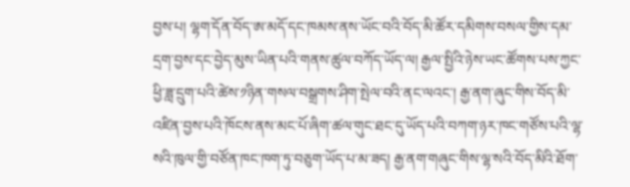བྱས་པ། ལྷག་དོན་བོད་ཨ་མདོ་དང་ཁམས་ནས་ཡོང་བའི་བོད་མི་ཚོར་དམིགས་བསལ་གྱིས་དམ་དྲག་བྱས་དང་བྱེད་མུས་ཡིན་པའི་གནས་ཚུལ་བཀོད་ཡོད་ལ། རྒྱལ་སྤྱིའི་ཉེས་ཡང་ཚོགས་པས་ཀྱང་ཕྱི་ཟླ་དྲུག་པའི་ཚེས་༡ཉིན་གསལ་བསྒྲགས་ཤིག་སྤེལ་བའི་ནང་ལའང་། རྒྱ་ནག་ཞུང་གིས་བོད་མི་འཛིན་བྱས་པའི་ཁོངས་ནས་མང་པོ་ཞིག་ཚལ་གུང་ཐང་དུ་ཡོད་པའི་བཀག་ཉར་ཁང་གཙོས་པའི་ལྷ་སའི་ཁུལ་གྱི་བཙོན་ཁང་ཁག་ཏུ་བཅུག་ཡོད་པ་མ་ཟད། རྒྱ་ནག་གཞུང་གིས་ལྷ་སའི་བོད་མིའི་ཐོག་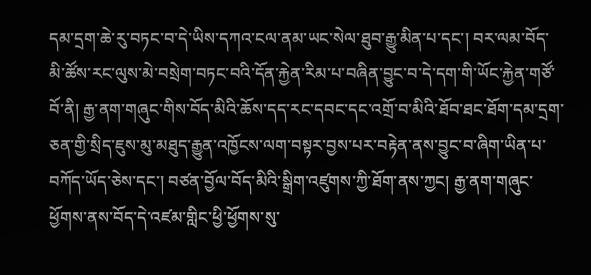དམ་དྲག་ཆེ་རུ་བཏང་བ་དེ་ཡིས་དཀའ་ངལ་ནམ་ཡང་སེལ་ཐུབ་རྒྱུ་མིན་པ་དང་། བར་ལམ་བོད་མི་ཚོས་རང་ལུས་མེ་བསྲེག་བཏང་བའི་དོན་རྐྱེན་རིམ་པ་བཞིན་བྱུང་བ་དེ་དག་གི་ཡོང་རྐྱེན་གཙོ་བོ་ནི། རྒྱ་ནག་གཞུང་གིས་བོད་མིའི་ཆོས་དད་རང་དབང་དང་འགྲོ་བ་མིའི་ཐོབ་ཐང་ཐོག་དམ་དྲག་ཅན་གྱི་སྲིད་ཇུས་མུ་མཐུད་རྒྱུན་འཁྱོངས་ལག་བསྟར་བྱས་པར་བརྟེན་ནས་བྱུང་བ་ཞིག་ཡིན་པ་བཀོད་ཡོད་ཅེས་དང་། བཙན་བྱོལ་བོད་མིའི་སྒྲིག་འཛུགས་ཀྱི་ཐོག་ནས་ཀྱང། རྒྱ་ནག་གཞུང་ཕྱོགས་ནས་བོད་དེ་འཛམ་གླིང་ཕྱི་ཕྱོགས་སུ་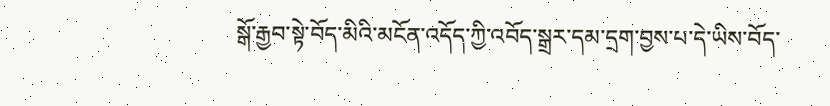སྒོ་རྒྱབ་སྟེ་བོད་མིའི་མངོན་འདོད་ཀྱི་འབོད་སྒྲར་དམ་དྲག་བྱས་པ་དེ་ཡིས་བོད་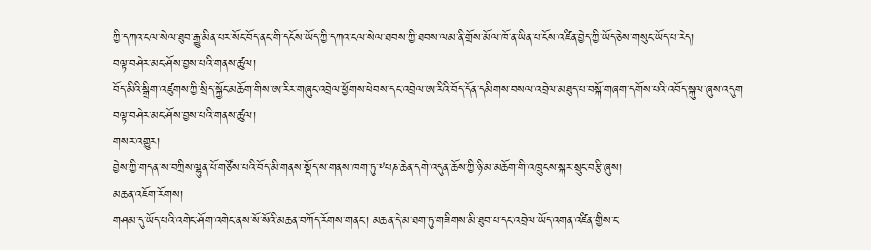ཀྱི་དཀའ་ངལ་སེལ་ཐུབ་རྒྱུ་མིན་པར་སོང་བོད་ནང་གི་དངོས་ཡོད་ཀྱི་དཀའ་ངལ་སེལ་ཐབས་ཀྱི་ཐབས་ལམ་ནི་གྲོས་མོལ་ཁོ་ན་ཡིན་པ་ངོས་འཛིན་བྱེད་ཀྱི་ཡོད་ཅེས་གསུང་ཡོད་པ་རེད།
བལྟ་བཤེར་མང་ཤོས་བྱས་པའི་གནས་ཚུལ།
བོད་མིའི་སྒྲིག་འཛུགས་ཀྱི་སྲིད་སྐྱོང་མཆོག་གིས་ཨ་རིར་གཞུང་འབྲེལ་ཕྱོགས་ཕེབས་དང་འབྲེལ་ཨ་རིའི་བོད་དོན་དམིགས་བསལ་འབྲེལ་མཐུད་པ་བསྐོ་གཞག་དགོས་པའི་འབོད་སྐུལ་ཞུས་འདུག
བལྟ་བཤེར་མང་ཤོས་བྱས་པའི་གནས་ཚུལ།
གསར་འགྱུར།
བྱེས་ཀྱི་གདན་ས་བཀྲིས་ལྷུན་པོ་གཙོས་པའི་བོད་མི་གནས་སྡོད་ས་གནས་ཁག་ཏུ་༸པཎ་ཆེན་དགེ་འདུན་ཆོས་ཀྱི་ཉི་མ་མཆོག་གི་འཁྲུངས་སྐར་སྲུང་བརྩི་ཞུས།
མཆན་འཇོག་རོགས།
གཤམ་དུ་ཡོད་པའི་འགེང་ཤོག་འགེང་ནས་སོ་སོའི་མཆན་བཀོད་རོགས་གནང་། མཆན་དེ་མ་ཐག་ཏུ་གཟིགས་མི་ཐུབ་པ་དང་འབྲེལ་ཡོད་འགན་འཛིན་གྱིས་ང་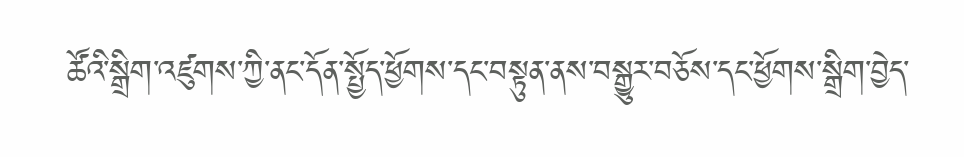ཚོའི་སྒྲིག་འཛུགས་ཀྱི་ནང་དོན་སྤྱོད་ཕྱོགས་དང་བསྟུན་ནས་བསྒྱུར་བཅོས་དང་ཕྱོགས་སྒྲིག་བྱེད་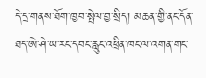དེ་དྲ་གནས་ཐོག་ཁྱབ་སྤེལ་བྱ་སྲིད། མཆན་གྱི་ནང་དོན་ཐད་ཨེ་ཤེ་ཡ་རང་དབང་རླུང་འཕྲིན་ཁང་ལ་འགན་གང་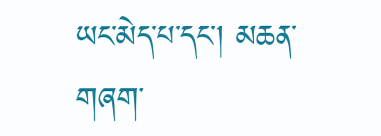ཡང་མེད་པ་དང་། མཆན་གཞག་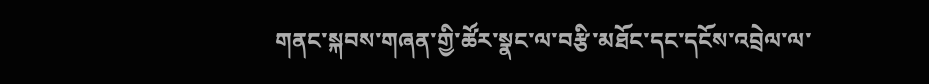གནང་སྐབས་གཞན་གྱི་ཚོར་སྣང་ལ་བརྩི་མཐོང་དང་དངོས་འབྲེལ་ལ་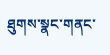ཐུགས་སྣང་གནང་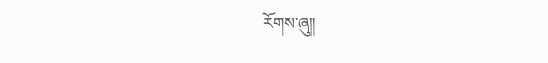རོགས་ཞུ༎